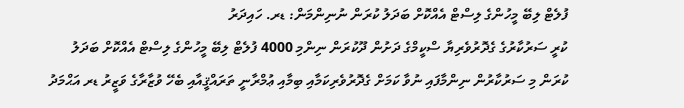ފުލެޓް ލިބޭ މީހުންގެ ލިސްޓް އެއްކޮށް ބަދަލު ކުރަން ނުނިންމަން: ޑރ. ހައިދަރު
ކުރީ ސަރުކާރުގެ ގެދޮރުވެރިޔާ ސްކީމްގެ ދަށުން ދޫކުރަން ނިންމި 4000 ފުލެޓް ލިބޭ މީހުންގެ ލިސްޓް އެއްކޮށް ބަދަލު ކުރަން މި ސަރުކާރުން ނިންމާފައި ނުވާ ކަމަށް ގެދޮރުވެރިކަމާއި ބިމާއި ޢުމްރާނީ ތަރައްޤީއާއި ބެހޭ ވުޒާރާގެ ވަޒީރު ޑރ އަޙްމަދު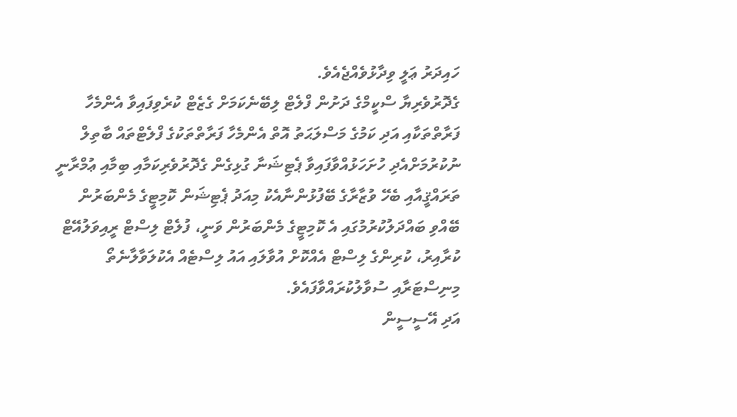ހައިދަރު ޢަލީ ވިދާޅުވެއްޖެއެވެ.
ގެދޮރުވެރިޔާ ސްކީމްގެ ދަށުން ފްލެޓް ލިބޭނެކަމަށް ގެޒެޓް ކުރެވިފައިވާ އެންމެހާ ފަރާތްތަކާއި އަދި ކަމުގެ މަސްލަޙަތު އޮތް އެންމެހާ ފަރާތްތަކުގެ ފްލެޓްތައް ބާތިލް ނުކުރުމަށްއެދި ހުށަހަޅުއްވާފައިވާ ޕެޓިޝަނާ ގުޅިގެން ގެދޮރުވެރިކަމާއި ބިމާއި ޢުމްރާނީ ތަރައްޤީއާއި ބެހޭ ވުޒާރާގެ ބޭފުޅުންނާއެކު މިއަދު ޕެޓިޝަން ކޮމިޓީގެ މެންބަރުން ބޭއްވި ބައްދަލުކުރުމުގައި އެ ކޮމިޓީގެ މެންބަރުން ވަނީ، ފުލެޓް ލިސްޓް ރީއިވަލުއޭޓް ކުރާއިރު، ކުރިންގެ ލިސްޓް އެއްކޮށް އުވާލައި އައު ލިސްޓެއް އެކުލަވާލާނެތޯ މިނިސްޓަރާއި ސުވާލުކުރައްވާފައެވެ.
އަދި އޭސީސީން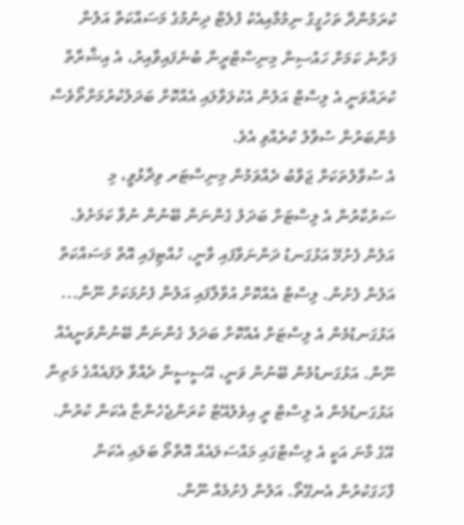ކުރަމުންދާ ތަހުގީގު ނިމުމާއިއެކު ފުލެޓް ދިނުމުގެ މަސައްކަތް އަލުން ފަށާނެ ކަމަށް ހައުސިން މިނިސްޓްރީން ބުނެފައިވާއިރު، އެ އިޝާރާތް ކުރައްވަނީ އެ ލިސްޓް އަލުން އެކުލަވާލައި އެއްކޮށް ބަދަލުކުރުމަށްތޯވެސް މެންބަރުން ސުވާލު ކުރެއްވި އެވެ.
އެ ސުވާލުތަކަށް ޖަވާބު ދެއްވަމުން މިނިސްޓަރ ވިދާޅުވީ، މި ސަރުކާރުން އެ ލިސްޓަށް ބަދަލު ގެންނަން ބޭނުން ނުވާ ކަމަށެވެ.
އަލުން ފެށުމޭ އަޅުގަނޑު ދަންނަވާފައި ވާނީ، ހުއްޓިފައި އޮތް މަސައްކަތް އަލުން ފެށުން. ލިސްޓް އެއްކޮށް އުވާލާފައި އަލުން ފެށުމަކަށް ނޫން... އަޅުގަނޑުމެން އެ ލިސްޓަށް އެއްކޮށް ބަދަލު ގެންނަން ބޭނުންވަނީއެއް ނޫން. އަޅުގަނޑުމެން ބޭނުން ވަނީ، އޭސީސީން ދެއްވާ ލަފައެއްގެ މަތިން އަޅުގަނޑުމެން އެ ލިސްޓް ރީ އިވެލުއޭޓް ކުރަންޖެހެންޏާ އެކަން ކުރުން. އޭގެ މާނަ އަކީ އެ ލިސްޓްގައި މައްސަލައެއް އޮތްތޯ ބަލައި އެކަން ފާހަގަކުރުން އެނގޭތޯ. އަލުން ފެށުމެއް ނޫން.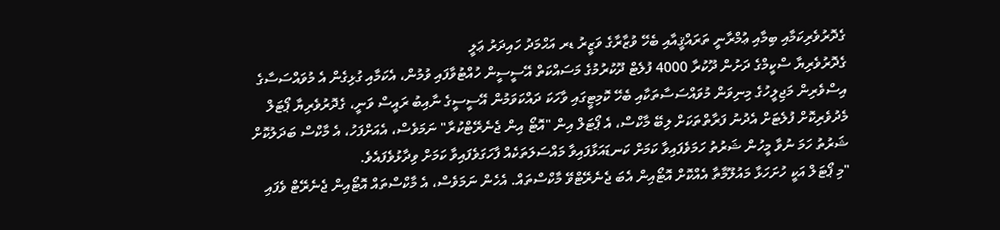ގެދޮރުވެރިކަމާއި ބިމާއި ޢުމްރާނީ ތަރައްޤީއާއި ބެހޭ ވުޒާރާގެ ވަޒީރު ޑރ އަޙްމަދު ހައިދަރު ޢަލީ
ގެދޮރުވެރިޔާ ސްކީމްގެ ދަށުން ދޫކުރާ 4000 ފުލެޓް ދޫކުރުމުގެ މަސައްކަތް އޭސީސީން ހުއްޓުވާފައި ވުމުން، އެކަމާއި ގުޅިގެން އެ މުވައްސަސާގެ އިސްވެރިން މަޖިލީހުގެ މިނިވަން މުވައްސަސާތަކާއި ބެހޭ ކޮމިޓީގައި ވާހަކަ ދައްކަވަމުން އޭސީސީގެ ނާއިބު ރައީސް ވަނީ، ގެދޮރުވެރިޔާ ޕޯޓަލް މެދުވެރިކޮށް ފުލެޓަށް އެދުނު ފަރާތްތަކަށް ލިބޭ މާކްސް، އެ ޕޯޓަލް އިން "އޮޓޯ އިން ޖެނެރޭޓްކުރާ" ނަމަވެސް، އެއަށްފަހު، އެ މާކްސް ބަދަލުކޮށް ޝަރުތު ހަމަ ނުވާ މީހުން ޝަރުތު ހަމަވެފައިވާ ކަމަށް ކަނޑައަޅާފައިވާ މައްސަލަތަކެއް ފާހަގަވެފައިވާ ކަމަށް ވިދާޅުވެފައެވެ.
"މި ޕޯޓަލް އަކީ ހުށަހަޅާ މައުލޫމާތާ އެއްކޮށް އޮޓޯއިން އެބަ ޖެނެރޭޓްވޭ މާކްސްތައް. އެހެން ނަމަވެސް، އެ މާކްސްތައް އޮޓޯއިން ޖެނެރޭޓް ވެފައި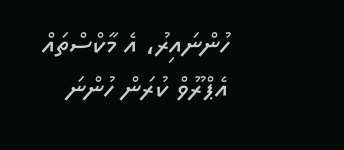ހުންނައިރު، އެ މާކްސްތައް އެޕްރޫވް ކުރަން ހުންނަ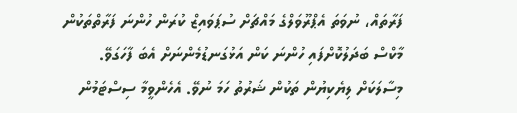ފަރާތައް، ނުވަތަ އެޕްރޫވަލްގެ މައްޗަށް ސުޕަވައިޒް ކުރަން ހުންނަ ފަރާތްތަކުން މާކްސް ބަދަލުކޮށްފައި ހުންނަ ކަން އަޅުގަނޑުމެންނަށް އެބަ ފާހަގަވޭ. މިސާލަކަށް ލިޔެކިޔުން ތަކުން ޝަރުތު ހަމަ ނުވޭ. އެހެންވީމާ ސިސްޓަމުން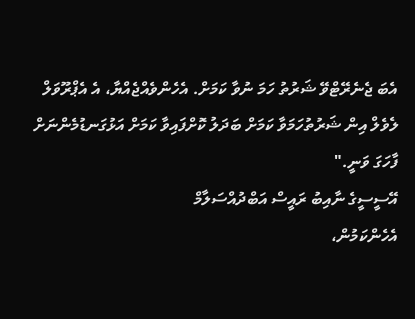އެބަ ޖެނެރޭޓްވޭ ޝަރުތު ހަމަ ނުވާ ކަމަށް. އެހެންވެއްޖެއްޔާ، އެ އެޕްރޫވަލް ލެވެލް އިން ޝަރުތުހަމަވާ ކަމަށް ބަދަލު ކޮށްފައިވާ ކަމަށް އަޅުގަނޑުމެންނަށް ފާހަގަ ވަނީ."
އޭސީސީގެ ނާއިބު ރައީސް އަބްދުއްސަލާމް
އެހެންކަމުން،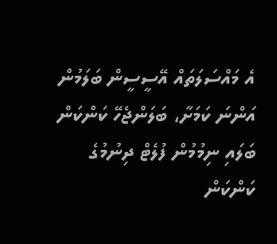އެ މައްސަލަތައް އޭސީސީން ބަލަމުން އަންނަ ކަމަށާ، ބަލަންޖެހޭ ކަންކަން ބަލައި ނިމުމުން ފުލެޓް ދިނުމުގެ ކަންކަން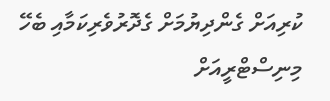ކުރިއަށް ގެންދިޔުމަށް ގެދޮރުވެރިކަމާއި ބެހޭ މިނިސްޓްރީއަށް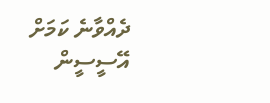ދެއްވާނެ ކަމަށް އޭސީސީން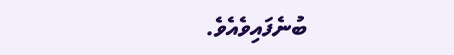ބުނެފައިވެއެވެ.